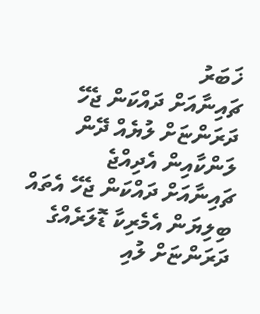ޚަބަރު
ޗައިނާއަށް ދައްކަން ޖެހޭ ދަރަންޏަށް ލުޔެއް ދޭން ލަންކާއިން އެދިއްޖެ
ޗައިނާއަށް ދައްކަން ޖެހޭ އެތައް ބިލިޔަން އެމެރިކާ ޑޮލަރެއްގެ ދަރަންޏަށް ލުއި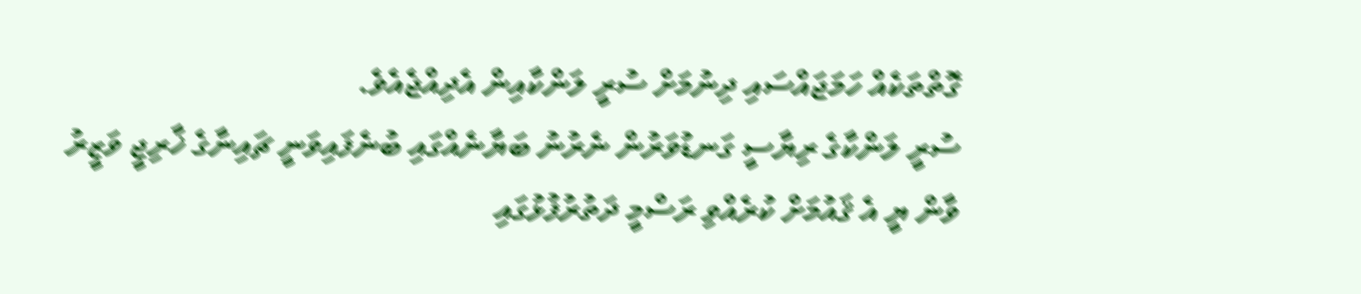ގޮތްތަކެއް ހަމަޖައްސައި ދިނުމަށް ސުރީ ލަންކާއިން އެދިއްޖެއެވެ.
ސުރީ ލަންކާގެ ރިޔާސީ ގަނޑުވަރުން ނެރުނު ބަޔާނެއްގައި ބުނެފައިވަނީ ޗައިނާގެ ޚާރިޖީ ވަޒީރު ވާން ޔީ އެ ޤައުމަށް ކުރެއްވި ރަސްމީ ދަތުރުފުޅުގައި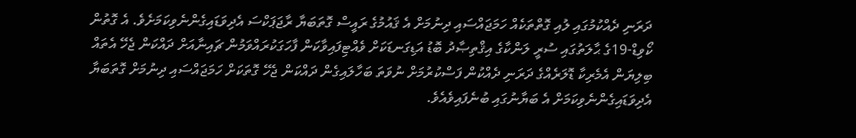ދަރަނި ދެއްކުމުގައި ލުއި ގޮތްތަކެއް ހަމަޖައްސައި ދިނުމަށް އެ ޤައުމުގެ ރައީސް ގޮތަބަޔާ ރާޖަޕަކްސަ އެދިވަޑައިގެންނެވިކަމަށެވެ. އެ ގޮތުން ކޯވިޑް-19ގެ ޙާލަތުގައި ސުރީ ލަންކާގެ އިޤްތިޞާދު ބޮޑު އަޑިގަނޑަކަށް ވެއްޓިފައިވާކަން ފާހަގަކުރައްވަމުން ޗައިނާއަށް ދައްކަން ޖެހޭ އެތައް ބިލިޔަން އެމެރިކާ ޑޮލަރެއްގެ ދަރަނި ދެއްކުން ފަސްކުރުމަށް ނުވަތަ ބަހާލައިގެން ދައްކަން ޖެހޭ ގޮތަކަށް ހަމަޖައްސައި ދިނުމަށް ގޮތަބަޔާ އެދިވަޑައިގެންނެވިކަމަށް އެ ބަޔާނުގައި ބުނެފައިވެއެވެ.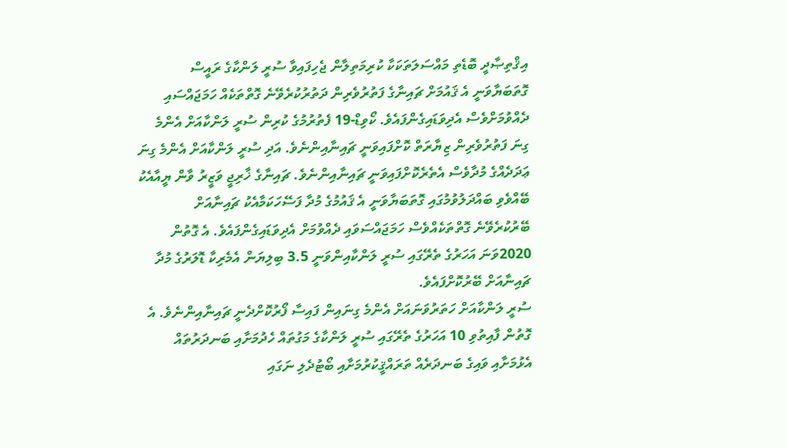އިޤްތިޞާދީ ބޮޑެތި މައްސަލަތަކަކާ ކުރިމަތިލާން ޖެހިފައިވާ ސުރީ ލަންކާގެ ރައީސް ގޮތަބަޔާވަނީ އެ ޤައުމަށް ޗައިނާގެ ފަތުރުވެރިން ދަތުރުކުރެވޭނެ ގޮތްތަކެއް ހަމަޖައްސައި ދެއްވުމަށްވެސް އެދިވަޑައިގެންފައެވެ. ކޯވިޑް-19 ފެތުރުމުގެ ކުރިން ސުރީ ލަންކާއަށް އެންމެ ގިނަ ފަތުރުވެރިން ޒިޔާރަތް ކޮށްފައިވަނީ ޗައިނާއިންނެވެ. އަދި ސުރީ ލަންކާއަށް އެންމެ ގިނަ ޢަދަދެއްގެ މުދާވެސް އެތެރެކޮށްފައިވަނީ ޗައިނާއިންނެވެ. ޗައިނާގެ ޚާރިޖީ ވަޒީރު ވާން ޔީއާއެކު ބޭއްވެވި ބައްދަލުވުމުގައި ގޮތަބަޔާވަނީ އެ ޤައުމުގެ މުދާ ފަސޭހަކަމާއެކު ޗައިނާއަށް ބޭރުކުރެވޭނެ ގޮތްތަކެއްވެސް ހަމަޖައްސަވައި ދެއްވުމަށް އެދިވަޑައިގެންފައެވެ. އެ ގޮތުން 2020ވަނަ އަހަރުގެ ތެރޭގައި ސުރީ ލަންކާއިންވަނީ 3.5 ބިލިޔަން އެމެރިކާ ޑޮލަރުގެ މުދާ ޗައިނާއަށް ބޭރުކޮށްފައެވެ.
ސުރީ ލަންކާއަށް ހަތަރުވަނައަށް އެންމެ ގިނައިން ފައިސާ ފޯރުކޮށްދެނީ ޗައިނާއިންނެވެ. އެ ގޮތުން ފާއިތުވި 10 އަހަރުގެ ތެރޭގައި ސުރީ ލަންކާގެ މަގުތައް ހެދުމަށާއި ބަނދަރުތައް އެޅުމަށާއި ވައިގެ ބަނދަރެއް ތަރައްޤީކުރުމަށާއި ބޯޓުދެލި ނަގައި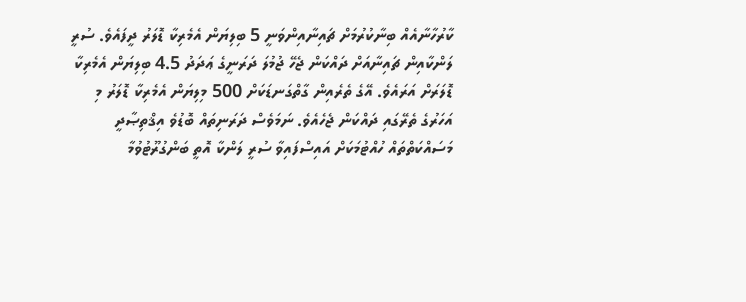ކާރުހާނާއެއް ބިނާކުރުމަށް ޗައިނާއިންވަނީ 5 ބިލިޔަން އެމެރިކާ ޑޮލަރު ދީފައެވެ. ސުރީ ލަންކާއިން ޗައިނާއަށް ދައްކަން ޖެހޭ ޖުމުލަ ދަރަނީގެ ޢަދަދު 4.5 ބިލިޔަން އެމެރިކާ ޑޮލަރަށް އަރައެވެ. އޭގެ ތެރެއިން ގާތްގަނޑަކަށް 500 މިލިޔަން އެމެރިކާ ޑޮލަރު މި އަހަރުގެ ތެރޭގައި ދައްކަން ޖެހެއެވެ. ނަމަވެސް ދަރަނިތައް ބޮޑުވެ އިޤްތިޞާދީ މަސައްކަތްތައް ހުއްޓުމަކަށް އައިސްފައިވާ ސުރީ ލަންކާ އޮތީ ބަންގުރޫޓުވުމާ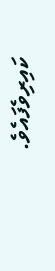ކައިރިވެފައެވެ.